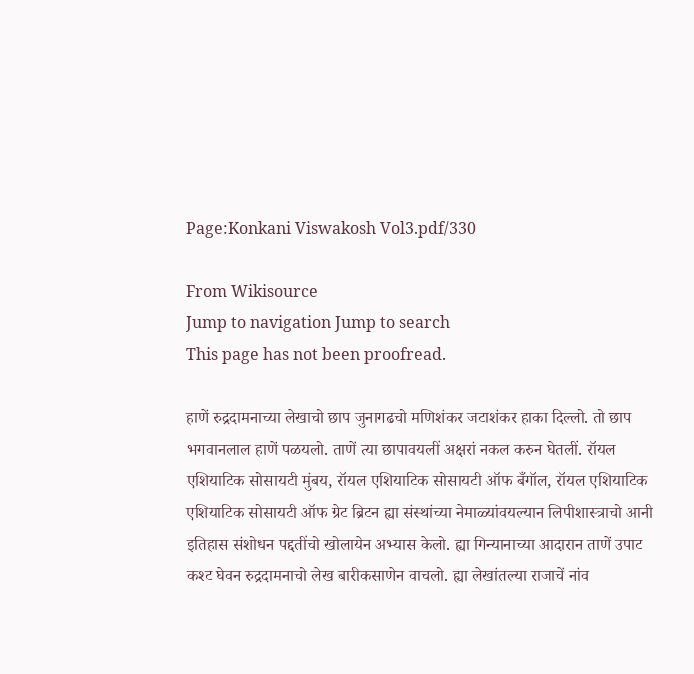Page:Konkani Viswakosh Vol3.pdf/330

From Wikisource
Jump to navigation Jump to search
This page has not been proofread.

हाणें रुद्रदामनाच्या लेखाचो छाप जुनागढचो मणिशंकर जटाशंकर हाका दिल्लो. तो छाप भगवानलाल हाणें पळयलो. ताणें त्या छापावयलीं अक्षरां नकल करुन घेतलीं. रॉयल एशियाटिक सोसायटी मुंबय, रॉयल एशियाटिक सोसायटी ऑफ बँगॉल, रॉयल एशियाटिक एशियाटिक सोसायटी ऑफ ग्रेट ब्रिटन ह्या संस्थांच्या नेमाळ्यांवयल्यान लिपीशास्त्राचो आनी इतिहास संशोधन पद्दतींचो खोलायेन अभ्यास केलो. ह्या गिन्यानाच्या आदारान ताणें उपाट कश्ट घेवन रुद्रदामनाचो लेख बारीकसाणेन वाचलो. ह्या लेखांतल्या राजाचें नांव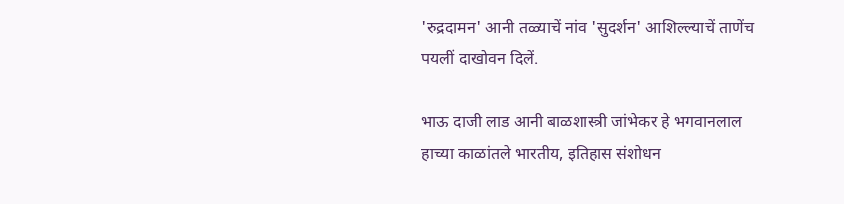'रुद्रदामन' आनी तळ्याचें नांव 'सुदर्शन' आशिल्ल्याचें ताणेंच पयलीं दाखोवन दिलें.

भाऊ दाजी लाड आनी बाळशास्त्री जांभेकर हे भगवानलाल हाच्या काळांतले भारतीय, इतिहास संशोधन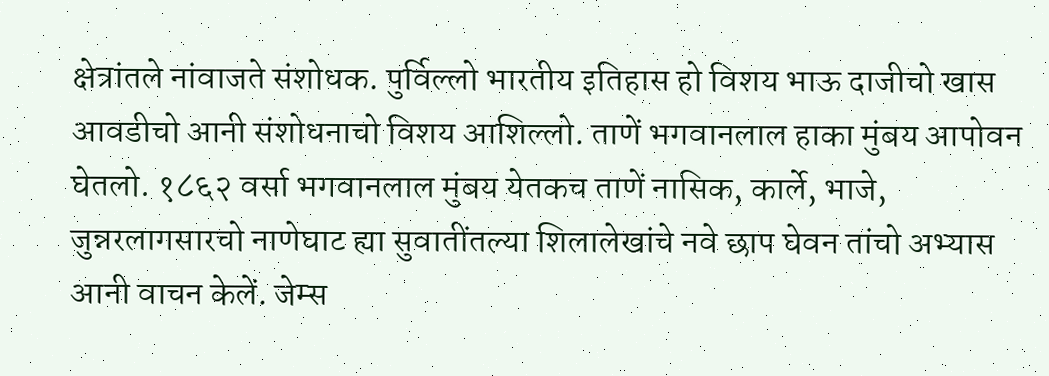क्षेत्रांतले नांवाजते संशोधक. पुर्विल्लो भारतीय इतिहास हो विशय भाऊ दाजीचो खास आवडीचो आनी संशोधनाचो विशय आशिल्लो. ताणें भगवानलाल हाका मुंबय आपोवन घेतलो. १८६२ वर्सा भगवानलाल मुंबय येतकच ताणें नासिक, कार्ले, भाजे, जुन्नरलागसारचो नाणेघाट ह्या सुवातींतल्या शिलालेखांचे नवे छाप घेवन तांचो अभ्यास आनी वाचन केलें. जेम्स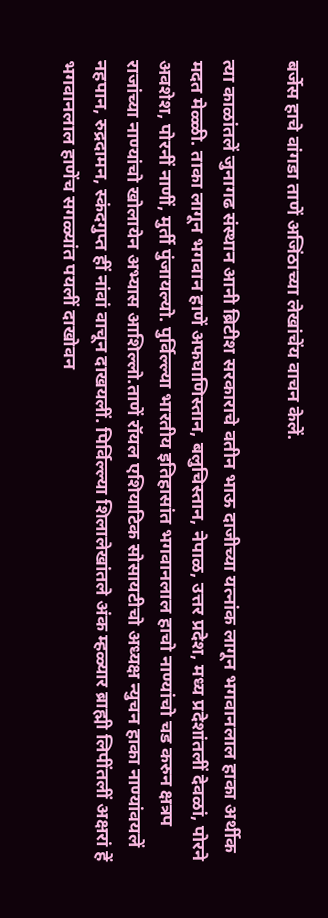बर्जेस हाचे वांगडा ताणें अजिंठाच्या लेखांचेंय वाचन केलें.

त्या काळांतलें जुनागढ संस्थान आनी ब्रिटीश सरकाराचे वतीन भाऊ दाजीच्या यत्नांक लागून भगवानलाल हाका अर्थीक मदत मेळ्ळी. ताका लागून भगवान हाणें अफघाणिस्तान, बलुचिस्तान, नेपाळ, उत्तर प्रदेश, मध्य प्रदेशांतलीं देवळां, पोरने अवशेश, पोरनीं नाणीं, मुर्ती पुंजायल्यो. पुर्विल्ल्या भारतीय इतिहासांत भगवानलाल हाचो नाण्यांचो चड करुन क्षत्रप राजांच्या नाण्यांचो खोलायेन अभ्यास आशिल्लो.ताणें रॉयल एशियाटिक सोसायटीचो अध्यक्ष न्युचन हाका नाण्यांवयलें नहपान, रुद्रदामन, स्कंदगुप्त हीं नांवां वाचून दाखयलीं. पिर्विल्ल्या शिलालेखांतले अंक म्हळ्यार ब्राह्मी लिपींतलीं अक्षरां हें भगवानलाल हाणेंच सगळ्यांत पयलीं दाखोवन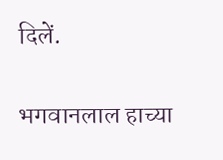दिलें.

भगवानलाल हाच्या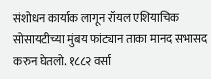संशोधन कार्याक लागून रॉयल एशियाचिक सोसायटीच्या मुंबय फांट्यान ताका मानद सभासद करुन घेतलो. १८८२ वर्सा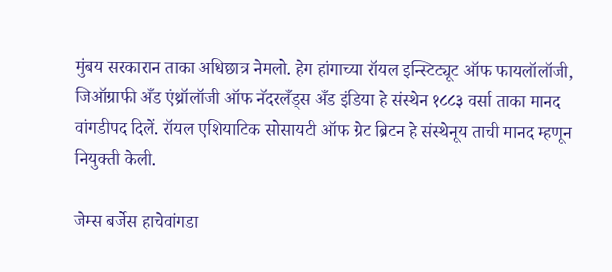मुंबय सरकारान ताका अधिछात्र नेमलो. हेग हांगाच्या रॉयल इन्स्टिट्यूट ऑफ फायलॉलॉजी, जिऑग्राफी अँड एंथ्रॉलॉजी ऑफ नॅदरलँड्स अँड इंडिया हे संस्थेन १८८३ वर्सा ताका मानद वांगडीपद दिलें. रॉयल एशियाटिक सोसायटी ऑफ ग्रेट ब्रिटन हे संस्थेनूय ताची मानद म्हणून नियुक्ती केली.

जेम्स बर्जेस हाचेवांगडा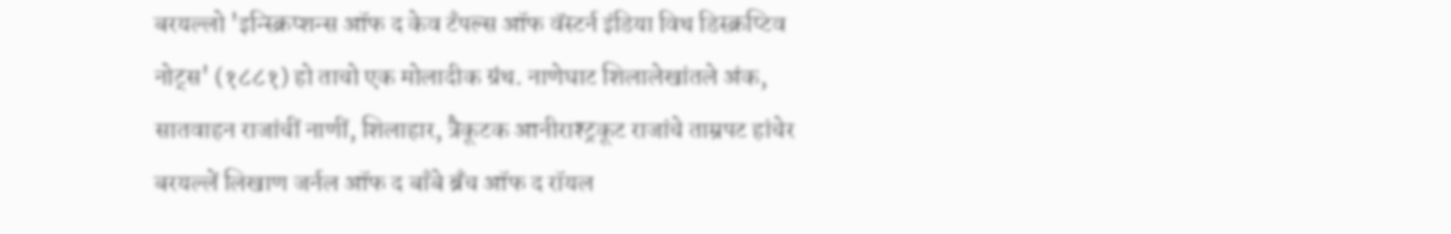बरयल्लो 'इन्स्क्रिप्शन्स ऑफ द केव टँपल्स ऑफ वॅस्टर्न इंडिया विथ डिस्क्रप्टिव नोट्स' (१८८१) हो ताचो एक मोलादीक ग्रंथ. नाणेघाट शिलालेखांतले अंक, सातवाहन राजांचीं नाणीं, शिलाहार, त्रैकूटक आनीराश्ट्रकूट राजांचे ताम्रपट हांचेर बरयल्लें लिखाण जर्नल ऑफ द बाँबे ब्रँच ऑफ द रॉयल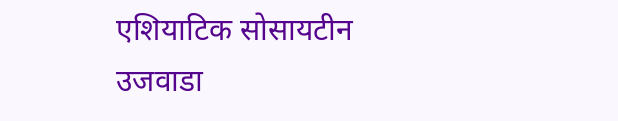एशियाटिक सोसायटीन उजवाडा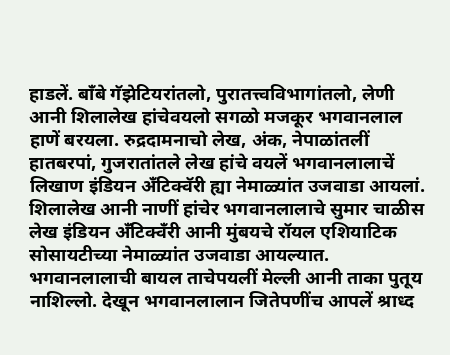हाडलें. बाँबे गॅझेटियरांतलो, पुरातत्त्वविभागांतलो, लेणी आनी शिलालेख हांचेवयलो सगळो मजकूर भगवानलाल हाणें बरयला. रुद्रदामनाचो लेख, अंक, नेपाळांतलीं हातबरपां, गुजरातांतले लेख हांचे वयलें भगवानलालाचें लिखाण इंडियन अँटिक्वॅरी ह्या नेमाळ्यांत उजवाडा आयलां. शिलालेख आनी नाणीं हांचेर भगवानलालाचे सुमार चाळीस लेख इंडियन अँटिक्वँरी आनी मुंबयचे रॉयल एशियाटिक सोसायटीच्या नेमाळ्यांत उजवाडा आयल्यात. भगवानलालाची बायल ताचेपयलीं मेल्ली आनी ताका पुतूय नाशिल्लो. देखून भगवानलालान जितेपणींच आपलें श्राध्द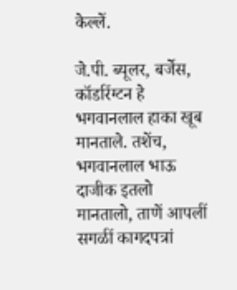केल्लें.

जे.पी. ब्यूलर, बर्जेस, कॉडरिंग्टन हे भगवानलाल हाका खूब मानताले. तशेंच, भगवानलाल भाऊ दाजीक इतलो मानतालो, ताणें आपलीं सगळीं कागदपत्रां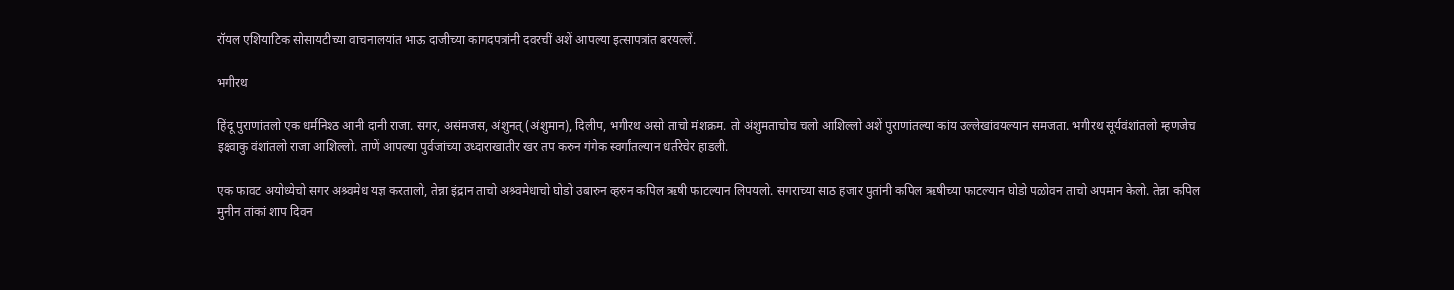रॉयल एशियाटिक सोसायटीच्या वाचनालयांत भाऊ दाजीच्या कागदपत्रांनी दवरचीं अशें आपल्या इत्सापत्रांत बरयल्लें.

भगीरथ

हिंदू पुराणांतलो एक धर्मनिश्ठ आनी दानी राजा. सगर, असंमजस, अंशुनत् (अंशुमान‌‌‌), दिलीप, भगीरथ असो ताचो मंशक्रम. तो अंशुमताचोच चलो आशिल्लो अशें पुराणांतल्या कांय उल्लेखांवयल्यान समजता. भगीरथ सूर्यवंशांतलो म्हणजेच इक्ष्वाकु वंशांतलो राजा आशिल्लो. ताणें आपल्या पुर्वजांच्या उध्दाराखातीर खर तप करुन गंगेक स्वर्गांतल्यान धर्तरेचेर हाडली.

एक फावट अयोध्येचो सगर अश्र्वमेध यज्ञ करतालो, तेन्ना इंद्रान ताचो अश्र्वमेधाचो घोडो उबारुन व्हरुन कपिल ऋषी फाटल्यान लिपयलो. सगराच्या साठ हजार पुतांनी कपिल ऋषीच्या फाटल्यान घोडो पळोवन ताचो अपमान केलो. तेन्ना कपिल मुनीन तांकां शाप दिवन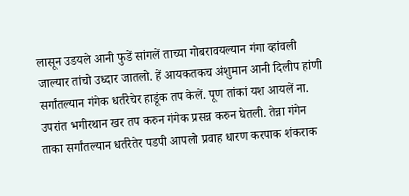लासून उडयले आनी फुडें सांगलें ताच्या गोबरावयल्यान गंगा व्हांवली जाल्यार तांचो उध्दार जातलो. हें आयकतकच अंशुमान आनी दिलीप हांणी सर्गांतल्यान गंगेक धर्तरेचेर हाडूंक तप केलें. पूण तांकां यश आयलें ना. उपरांत भगीरथान खर तप करुन गंगेक प्रसन्न करुन घेतली. तेन्ना गंगेन ताका सर्गांतल्यान धर्तरेतेर पडपी आपलो प्रवाह धारण करपाक शंकराक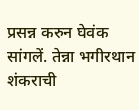प्रसन्न करुन घेवंक सांगलें. तेन्ना भगीरथान शंकराची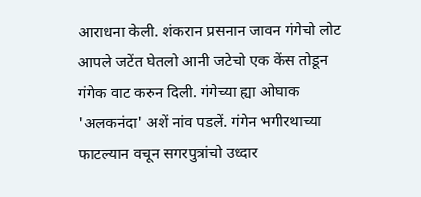आराधना केली. शंकरान प्रसनान जावन गंगेचो लोट आपले जटेंत घेतलो आनी जटेचो एक केंस तोडून गंगेक वाट करुन दिली. गंगेच्या ह्या ओघाक 'अलकनंदा' अशें नांव पडलें. गंगेन भगीरथाच्या फाटल्यान वचून सगरपुत्रांचो उध्दार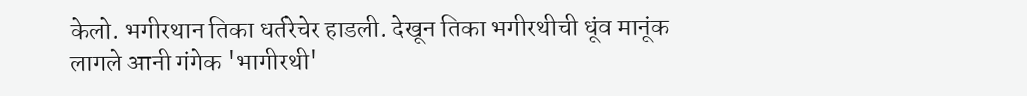केलो. भगीरथान तिका धर्तरेचेर हाडली. देखून तिका भगीरथीची धूंव मानूंक लागले आनी गंगेक 'भागीरथी'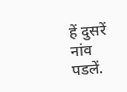हें दुसरें नांव पडलें.